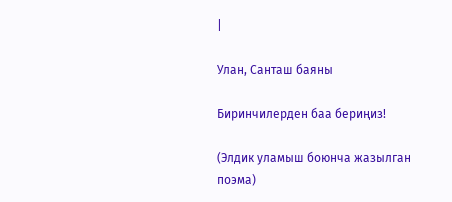|

Улан, Санташ баяны

Биринчилерден баа бериңиз!

(Элдик уламыш боюнча жазылган поэма)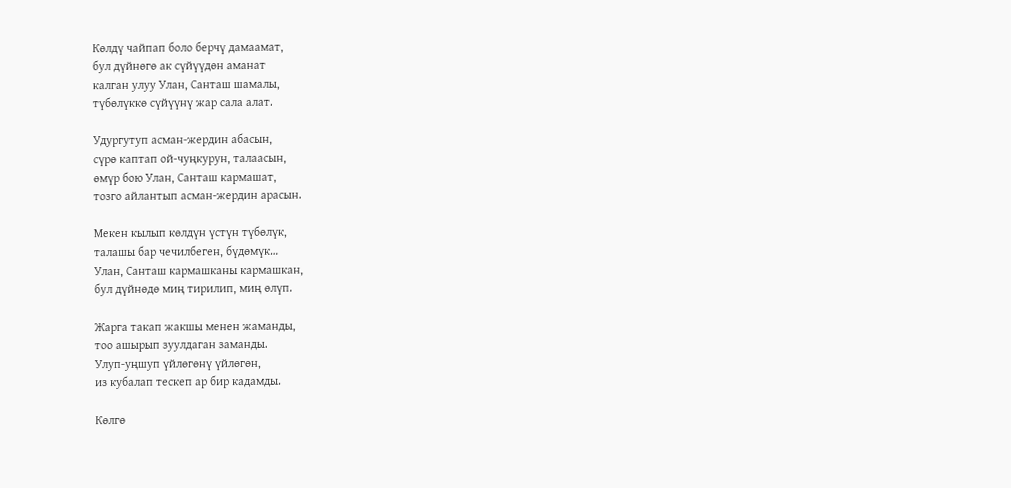Көлдү чайпап боло берчү дамаамат,
бул дүйнөгө ак сүйүүдөн аманат
калган улуу Улан, Санташ шамалы,
түбөлүккө сүйүүнү жар сала алат.

Удургутуп асман-жердин абасын,
сүрө каптап ой-чуңкурун, талаасын,
өмүр бою Улан, Санташ кармашат,
тозго айлантып асман-жердин арасын.

Мекен кылып көлдүн үстүн түбөлүк,
талашы бар чечилбеген, бүдөмүк…
Улан, Санташ кармашканы кармашкан,
бул дүйнөдө миң тирилип, миң өлүп.

Жарга такап жакшы менен жаманды,
тоо ашырып зуулдаган заманды.
Улуп-уңшуп үйлөгөнү үйлөгөн,
из кубалап тескеп ар бир кадамды.

Көлгө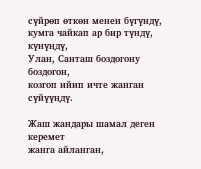сүйрөп өткөн менен бүгүндү,
кумга чайкап ар бир түндү, күнүңдү,
Улан, Санташ боздогону боздогон,
козгоп ийип ичте жанган сүйүүңдү.

Жаш жандары шамал деген керемет
жанга айланган,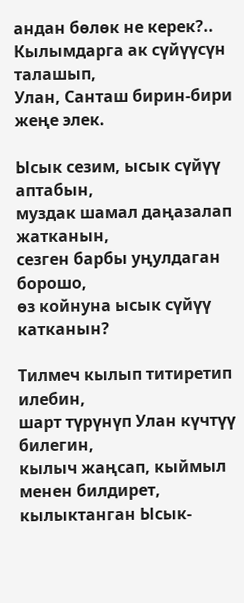андан бөлөк не керек?..
Кылымдарга ак сүйүүсүн талашып,
Улан, Санташ бирин-бири жеңе элек.

Ысык сезим, ысык сүйүү аптабын,
муздак шамал даңазалап жатканын,
сезген барбы уңулдаган борошо,
өз койнуна ысык сүйүү катканын?

Тилмеч кылып титиретип илебин,
шарт түрүнүп Улан күчтүү билегин,
кылыч жаңсап, кыймыл менен билдирет,
кылыктанган Ысык-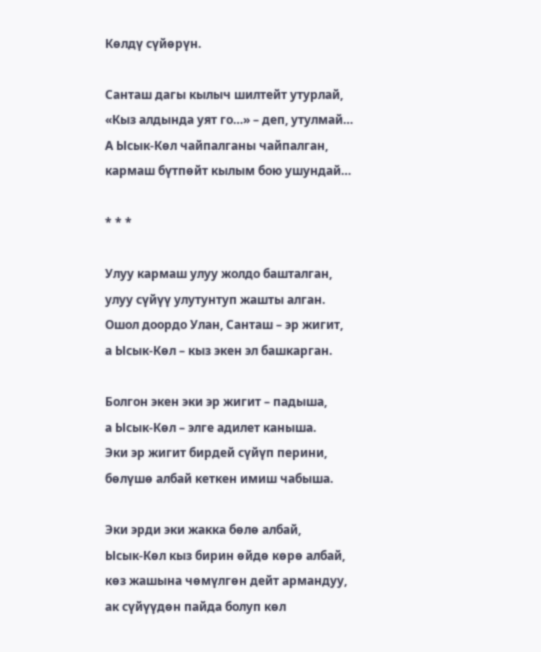Көлдү сүйөрүн.

Санташ дагы кылыч шилтейт утурлай,
«Кыз алдында уят го…» – деп, утулмай…
А Ысык-Көл чайпалганы чайпалган,
кармаш бүтпөйт кылым бою ушундай…

* * *

Улуу кармаш улуу жолдо башталган,
улуу сүйүү улутунтуп жашты алган.
Ошол доордо Улан, Санташ – эр жигит,
а Ысык-Көл – кыз экен эл башкарган.

Болгон экен эки эр жигит – падыша,
а Ысык-Көл – элге адилет каныша.
Эки эр жигит бирдей сүйүп перини,
бөлүшө албай кеткен имиш чабыша.

Эки эрди эки жакка бөлө албай,
Ысык-Көл кыз бирин өйдө көрө албай,
көз жашына чөмүлгөн дейт армандуу,
ак сүйүүдөн пайда болуп көл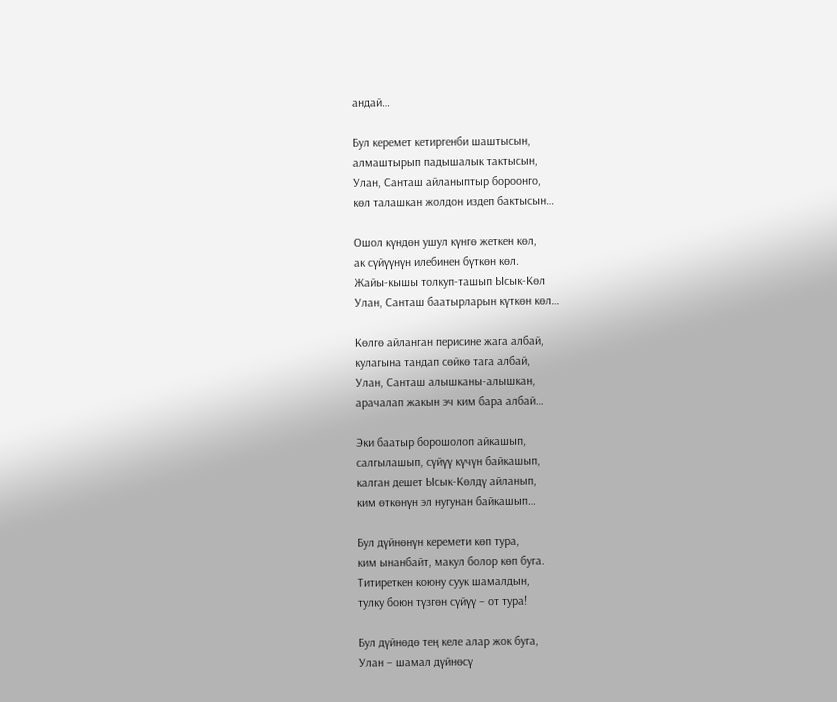андай…

Бул керемет кетиргенби шаштысын,
алмаштырып падышалык тактысын,
Улан, Санташ айланыптыр бороонго,
көл талашкан жолдон издеп бактысын…

Ошол күндөн ушул күнгө жеткен көл,
ак сүйүүнүн илебинен бүткөн көл.
Жайы-кышы толкуп-ташып Ысык-Көл
Улан, Санташ баатырларын күткөн көл…

Көлгө айланган перисине жага албай,
кулагына тандап сөйкө тага албай,
Улан, Санташ алышканы-алышкан,
арачалап жакын эч ким бара албай…

Эки баатыр борошолоп айкашып,
салгылашып, сүйүү күчүн байкашып,
калган дешет Ысык-Көлдү айланып,
ким өткөнүн эл нугунан байкашып…

Бул дүйнөнүн керемети көп тура,
ким ынанбайт, макул болор көп буга.
Титиреткен коюну суук шамалдын,
тулку боюн түзгөн сүйүү – от тура!

Бул дүйнөдө тең келе алар жок буга,
Улан – шамал дүйнөсү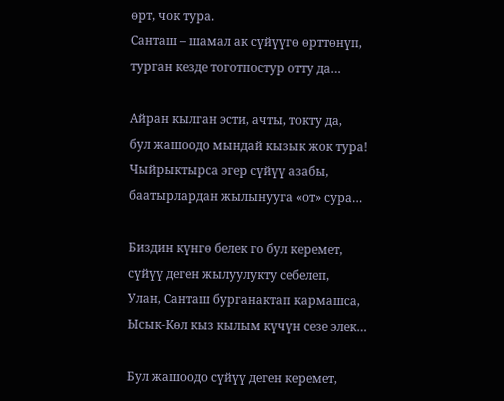өрт, чок тура.
Санташ – шамал ак сүйүүгө өрттөнүп,
турган кезде тоготпостур отту да…

Айран кылган эсти, ачты, токту да,
бул жашоодо мындай кызык жок тура!
Чыйрыктырса эгер сүйүү азабы,
баатырлардан жылынууга «от» сура…

Биздин күнгө белек го бул керемет,
сүйүү деген жылуулукту себелеп,
Улан, Санташ бурганактап кармашса,
Ысык-Көл кыз кылым күчүн сезе элек…

Бул жашоодо сүйүү деген керемет,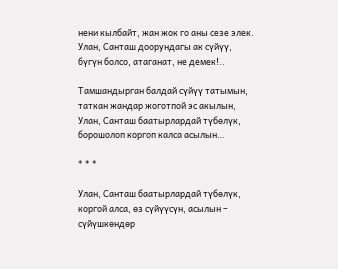нени кылбайт, жан жок го аны сезе элек.
Улан, Санташ доорундагы ак сүйүү,
бүгүн болсо, атаганат, не демек!..

Тамшандырган балдай сүйүү татымын,
таткан жандар жоготпой эс акылын,
Улан, Санташ баатырлардай түбөлүк,
борошолоп коргоп калса асылын…

* * *

Улан, Санташ баатырлардай түбөлүк,
коргой алса, өз сүйүүсүн, асылын –
сүйүшкөндөр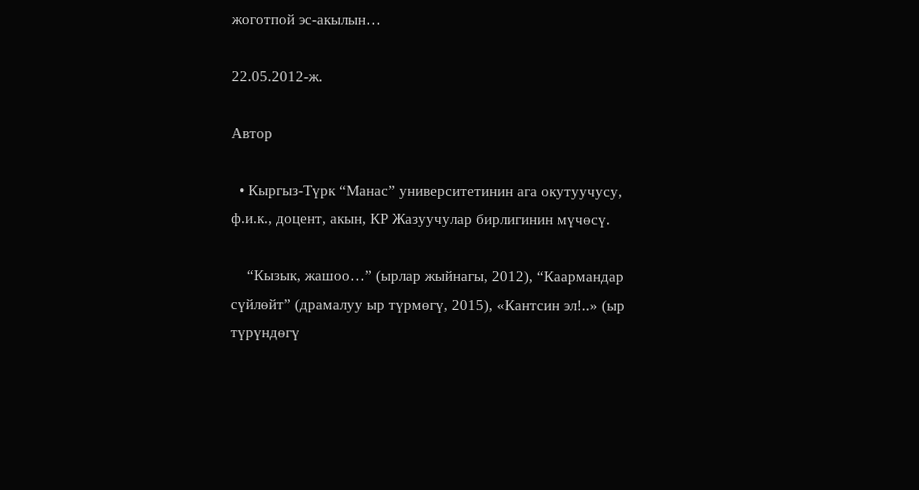жоготпой эс-акылын…

22.05.2012-ж.

Автор

  • Кыргыз-Түрк “Манас” университетинин ага окутуучусу, ф.и.к., доцент, акын, КР Жазуучулар бирлигинин мүчөсү.

    “Кызык, жашоо…” (ырлар жыйнагы, 2012), “Каармандар сүйлөйт” (драмалуу ыр түрмөгү, 2015), «Кантсин эл!..» (ыр түрүндөгү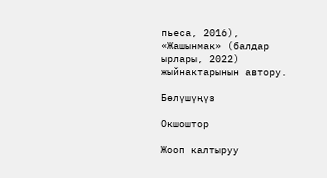пьеса, 2016), «Жашынмак» (балдар ырлары, 2022) жыйнактарынын автору.

Бөлүшүңүз

Окшоштор

Жооп калтыруу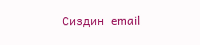Сиздин email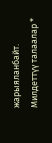жарыяланбайт. Милдеттүү талаалар *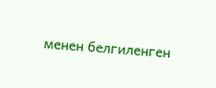менен белгиленген